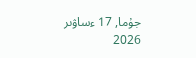جۇما, 17 ءساۋىر 2026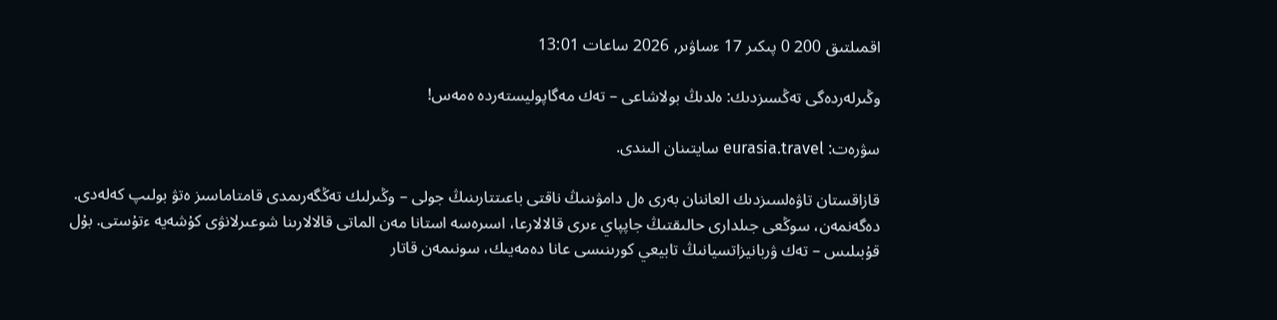اقمىلتىق 200 0 پىكىر 17 ءساۋىر, 2026 ساعات 13:01

وڭىرلەردەگى تەڭسىزدىك: ەلدىڭ بولاشاعى – تەك مەگاپوليستەردە ەمەس!

سۋرەت: eurasia.travel سايتىنان الىندى.

قازاقستان تاۋەلسىزدىك العاننان بەرى ەل دامۋىنىڭ ناقتى باعىتتارىنىڭ جولى – وڭىرلىك تەڭگەرىمدى قامتاماسىز ەتۋ بولىپ كەلەدى. دەگەنمەن، سوڭعى جىلدارى حالىقتىڭ جاپپاي ءىرى قالالارعا، اسىرەسە استانا مەن الماتى قالالارىنا شوعىرلانۋى كۇشەيە ءتۇستى. بۇل قۇبىلىس – تەك ۋربانيزاتسيانىڭ تابيعي كورىنىسى عانا دەمەيىك، سونىمەن قاتار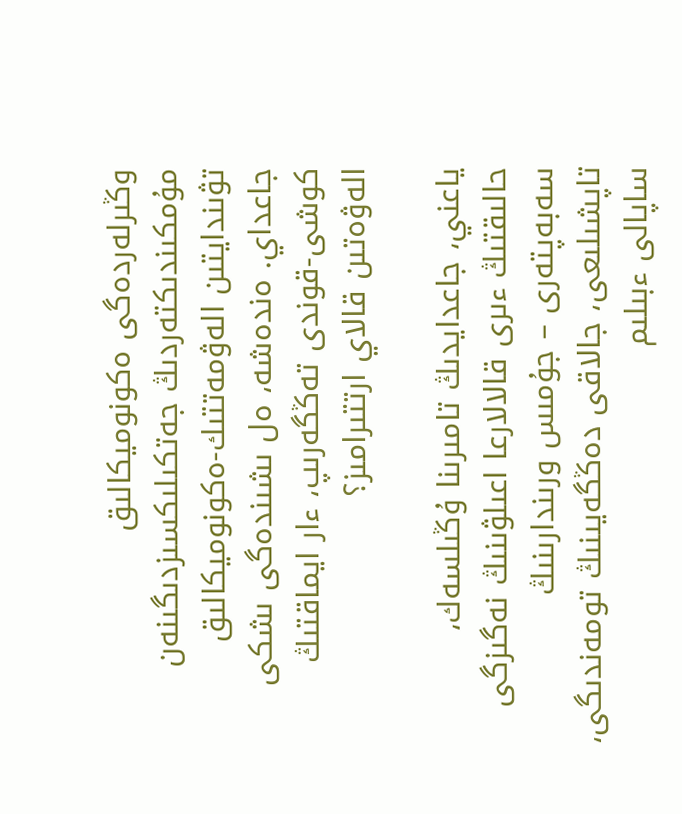وڭىرلەردەگى ەكونوميكالىق مۇمكىندىكتەردىڭ جەتكىلىكسىزدىگىنەن تۋىندايتىن الەۋمەتتىك-ەكونوميكالىق جاعداي. ەندەشە، ەل ىشىندەگى ىشكى كوشى-قوندى تەڭگەرىپ، ءار ايماقتىڭ الەۋەتىن قالاي ارتتىرامىز؟

ياعني، جاعدايدىڭ تامىرىنا ۇڭىلسەك، حالىقتىڭ ءىرى قالالارعا اعىلۋىنىڭ نەگىزگى سەبەپتەرى – جۇمىس ورىندارىنىڭ تاپشىلىعى، جالاقى دەڭگەيىنىڭ تومەندىگى، ساپالى ءبىلىم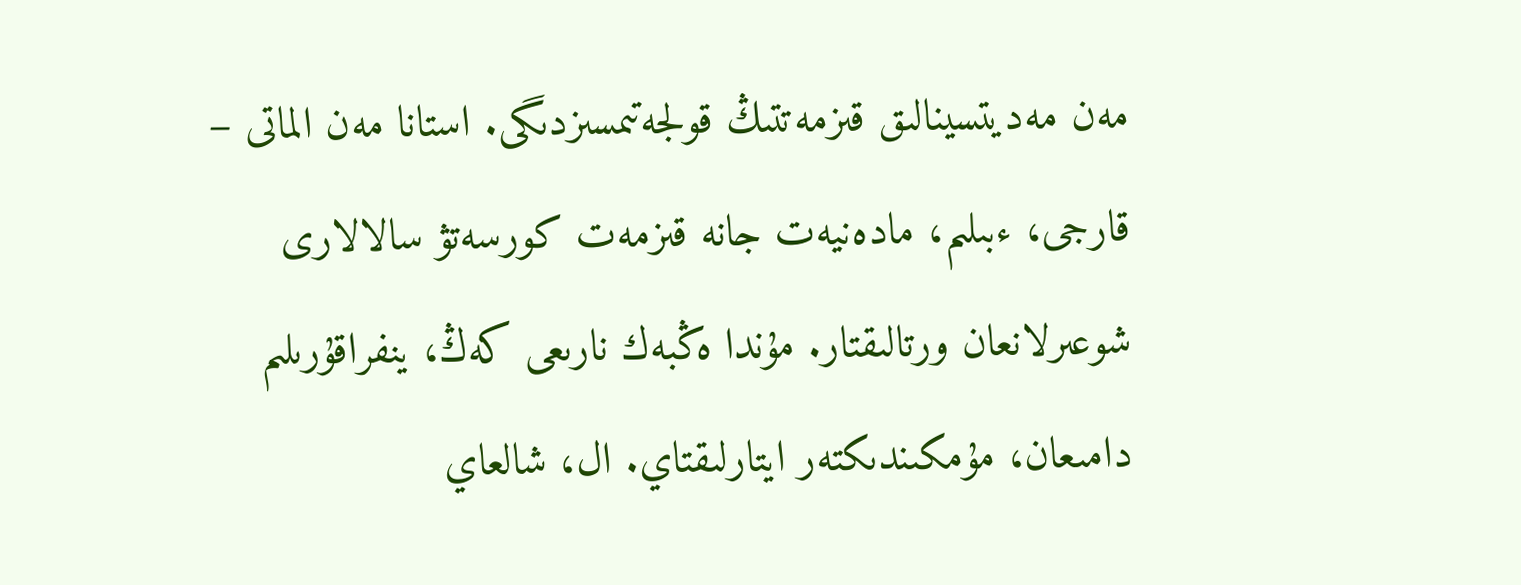مەن مەديتسينالىق قىزمەتتىڭ قولجەتىمسىزدىگى. استانا مەن الماتى – قارجى، ءبىلىم، مادەنيەت جانە قىزمەت كورسەتۋ سالالارى شوعىرلانعان ورتالىقتار. مۇندا ەڭبەك نارىعى كەڭ، ينفراقۇرىلىم دامىعان، مۇمكىندىكتەر ايتارلىقتاي. ال، شالعاي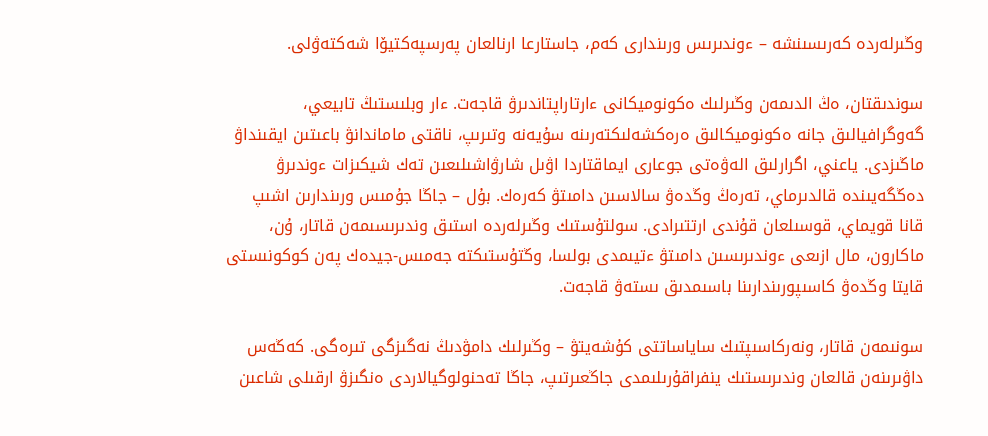وڭىرلەردە كەرىسىنشە – ءوندىرىس ورىندارى كەم، جاستارعا ارنالعان پەرسپەكتيۆا شەكتەۋلى.

سوندىقتان، ەڭ الدىمەن وڭىرلىك ەكونوميكانى ءارتاراپتاندىرۋ قاجەت. ءار وبلىستىڭ تابيعي، گەوگرافيالىق جانە ەكونوميكالىق ەرەكشەلىكتەرىنە سۇيەنە وتىرىپ، ناقتى ماماندانۋ باعىتىن ايقىنداۋ ماڭىزدى. ياعني، اگرارلىق الەۋەتى جوعارى ايماقتاردا اۋىل شارۋاشىلىعىن تەك شيكىزات ءوندىرۋ دەڭگەيىندە قالدىرماي، تەرەڭ وڭدەۋ سالاسىن دامىتۋ كەرەك. بۇل – جاڭا جۇمىس ورىندارىن اشىپ قانا قويماي، قوسىلعان قۇندى ارتتىرادى. سولتۇستىك وڭىرلەردە استىق وندىرىسىمەن قاتار، ۇن، ماكارون، مال ازىعى ءوندىرىسىن دامىتۋ ءتيىمدى بولسا، وڭتۇستىكتە جەمىس-جيدەك پەن كوكونىستى قايتا وڭدەۋ كاسىپورىندارىنا باسىمدىق ىستەۋ قاجەت.

سونىمەن قاتار، ونەركاسىپتىك ساياساتتى كۇشەيتۋ – وڭىرلىك دامۋدىڭ نەگىزگى تىرەگى. كەڭەس داۋىرىنەن قالعان وندىرىستىك ينفراقۇرىلىمدى جاڭعىرتىپ، جاڭا تەحنولوگيالاردى ەنگىزۋ ارقىلى شاعىن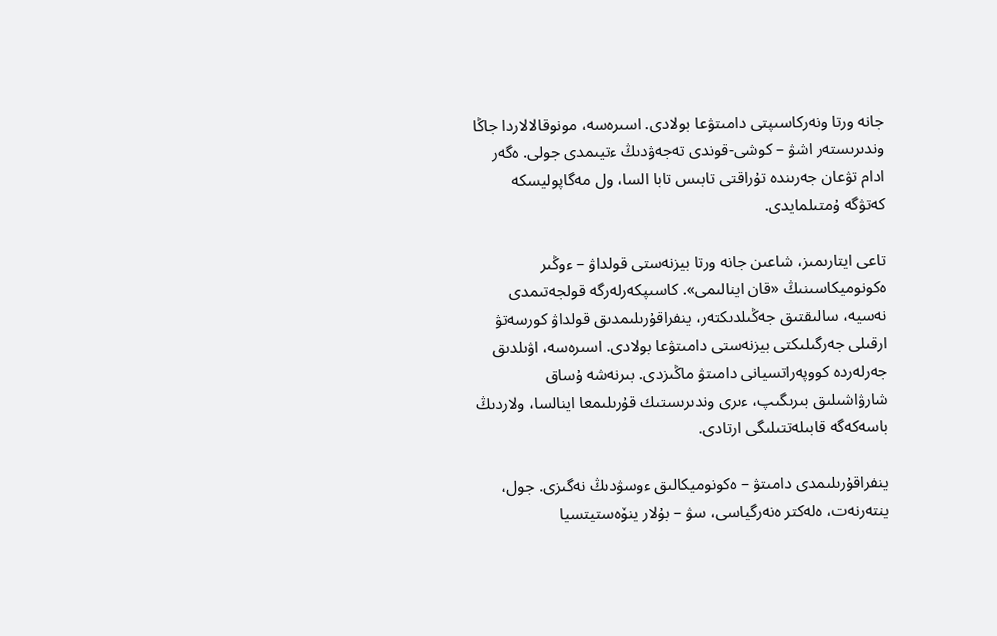جانە ورتا ونەركاسىپتى دامىتۋعا بولادى. اسىرەسە، مونوقالالاردا جاڭا وندىرىستەر اشۋ – كوشى-قوندى تەجەۋدىڭ ءتيىمدى جولى. ەگەر ادام تۋعان جەرىندە تۇراقتى تابىس تابا السا، ول مەگاپوليسكە كەتۋگە ۇمتىلمايدى.

تاعى ايتارىمىز، شاعىن جانە ورتا بيزنەستى قولداۋ – ءوڭىر ەكونوميكاسىنىڭ «قان اينالىمى». كاسىپكەرلەرگە قولجەتىمدى نەسيە، سالىقتىق جەڭىلدىكتەر، ينفراقۇرىلىمدىق قولداۋ كورسەتۋ ارقىلى جەرگىلىكتى بيزنەستى دامىتۋعا بولادى. اسىرەسە، اۋىلدىق جەرلەردە كووپەراتسيانى دامىتۋ ماڭىزدى. بىرنەشە ۇساق شارۋاشىلىق بىرىگىپ، ءىرى وندىرىستىك قۇرىلىمعا اينالسا، ولاردىڭ باسەكەگە قابىلەتتىلىگى ارتادى.

ينفراقۇرىلىمدى دامىتۋ – ەكونوميكالىق ءوسۋدىڭ نەگىزى. جول، ينتەرنەت، ەلەكتر ەنەرگياسى، سۋ – بۇلار ينۆەستيتسيا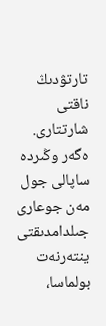تارتۋدىڭ ناقتى شارتتارى. ەگەر وڭىردە ساپالى جول مەن جوعارى جىلدامدىقتى ينتەرنەت بولماسا،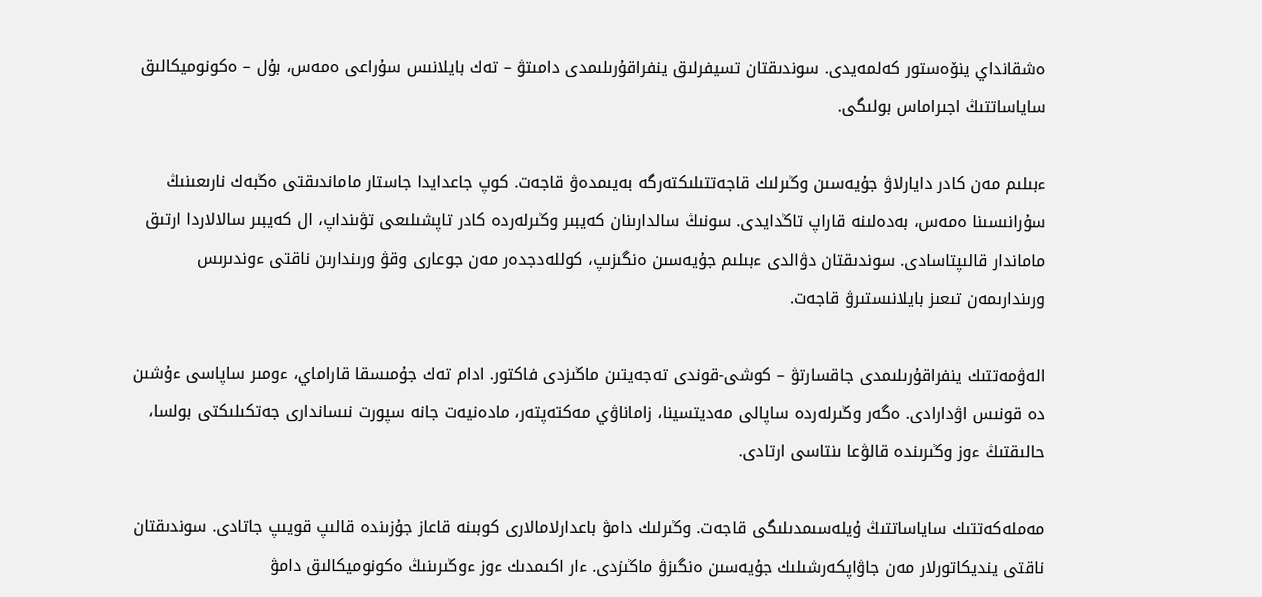ەشقانداي ينۆەستور كەلمەيدى. سوندىقتان تسيفرلىق ينفراقۇرىلىمدى دامىتۋ – تەك بايلانىس سۇراعى ەمەس، بۇل – ەكونوميكالىق ساياساتتىڭ اجىراماس بولىگى.

ءبىلىم مەن كادر دايارلاۋ جۇيەسىن وڭىرلىك قاجەتتىلىكتەرگە بەيىمدەۋ قاجەت. كوپ جاعدايدا جاستار ماماندىقتى ەڭبەك نارىعىنىڭ سۇرانىسىنا ەمەس، بەدەلىنە قاراپ تاڭدايدى. سونىڭ سالدارىنان كەيبىر وڭىرلەردە كادر تاپشىلىعى تۋىنداپ، ال كەيبىر سالالاردا ارتىق ماماندار قالىپتاسادى. سوندىقتان دۋالدى ءبىلىم جۇيەسىن ەنگىزىپ، كوللەدجدەر مەن جوعارى وقۋ ورىندارىن ناقتى ءوندىرىس ورىندارىمەن تىعىز بايلانىستىرۋ قاجەت.

الەۋمەتتىك ينفراقۇرىلىمدى جاقسارتۋ – كوشى-قوندى تەجەيتىن ماڭىزدى فاكتور. ادام تەك جۇمىسقا قاراماي، ءومىر ساپاسى ءۇشىن دە قونىس اۋدارادى. ەگەر وڭىرلەردە ساپالى مەديتسينا، زاماناۋي مەكتەپتەر، مادەنيەت جانە سپورت نىساندارى جەتكىلىكتى بولسا، حالىقتىڭ ءوز وڭىرىندە قالۋعا ىنتاسى ارتادى.

مەملەكەتتىك ساياساتتىڭ ۇيلەسىمدىلىگى قاجەت. وڭىرلىك دامۋ باعدارلامالارى كوبىنە قاعاز جۇزىندە قالىپ قويىپ جاتادى. سوندىقتان ناقتى ينديكاتورلار مەن جاۋاپكەرشىلىك جۇيەسىن ەنگىزۋ ماڭىزدى. ءار اكىمدىك ءوز ءوڭىرىنىڭ ەكونوميكالىق دامۋ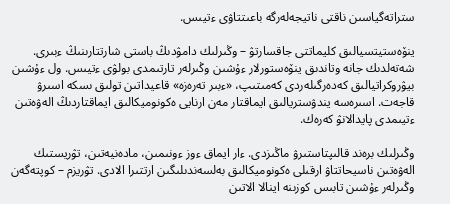ستراتەگياسىن ناقتى ناتيجەلەرگە باعىتتاۋى ءتيىس.

ينۆەستيتسيالىق كليماتتى جاقسارتۋ – وڭىرلىك دامۋدىڭ باستى شارتتارىنىڭ ءبىرى. شەتەلدىك جانە وتاندىق ينۆەستورلار ءۇشىن وڭىرلەر تارتىمدى بولۋى ءتيىس. ول ءۇشىن بيۋروكراتيالىق كەدەرگىلەردى كەمىتىپ، «ءبىر تەرەزە» قاعيداتىن تولىق ىسكە اسىرۋ قاجەت. اسىرەسە يندۋستريالىق ايماقتار مەن ارنايى ەكونوميكالىق ايماقتاردىڭ الەۋەتىن ءتيىمدى پايدالانۋ كەرەك.

وڭىرلىك برەند قالىپتاستىرۋ ماڭىزدى. ءار ايماق ءوز ءونىمىن، مادەنيەتىن، تۋريستىك الەۋەتىن ناسيحاتتاۋ ارقىلى ەكونوميكالىق بەلسەندىلىگىن ارتتىرا الادى. تۋريزم – كوپتەگەن وڭىرلەر ءۇشىن تابىس كوزىنە اينالا الاتىن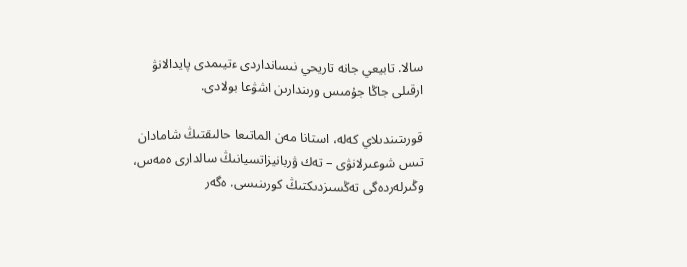سالا. تابيعي جانە تاريحي نىسانداردى ءتيىمدى پايدالانۋ ارقىلى جاڭا جۇمىس ورىندارىن اشۋعا بولادى.

قورىتىندىلاي كەلە، استانا مەن الماتىعا حالىقتىڭ شامادان تىس شوعىرلانۋى – تەك ۋربانيزاتسيانىڭ سالدارى ەمەس، وڭىرلەردەگى تەڭسىزدىكتىڭ كورىنىسى. ەگەر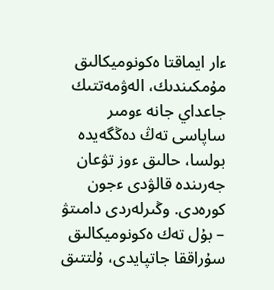ءار ايماقتا ەكونوميكالىق مۇمكىندىك، الەۋمەتتىك جاعداي جانە ءومىر ساپاسى تەڭ دەڭگەيدە بولسا، حالىق ءوز تۋعان جەرىندە قالۋدى ءجون كورەدى. وڭىرلەردى دامىتۋ – بۇل تەك ەكونوميكالىق سۇراققا جاتپايدى، ۇلتتىق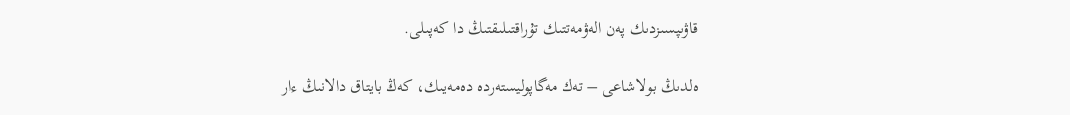قاۋىپسىزدىك پەن الەۋمەتتىك تۇراقتىلىقتىڭ دا كەپىلى.

ەلدىڭ بولاشاعى – تەك مەگاپوليستەردە دەمەيىك، كەڭ بايتاق دالانىڭ ءار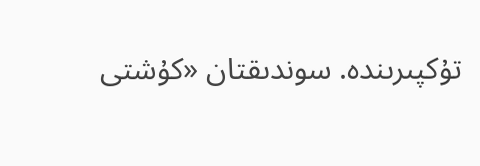تۇكپىرىندە. سوندىقتان «كۇشتى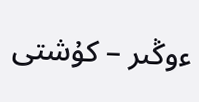ءوڭىر – كۇشتى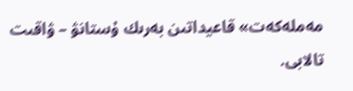مەملەكەت» قاعيداتىن بەرىك ۇستانۋ – ۋاقىت تالابى.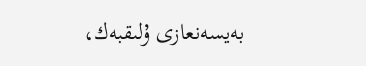بەيسەنعازى ۇلىقبەك،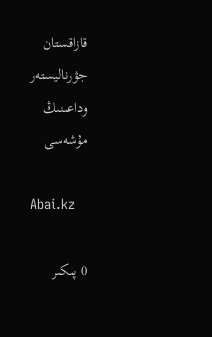قازاقستان جۋرناليستەر وداعىنىڭ مۇشەسى

Abai.kz

0 پىكىر